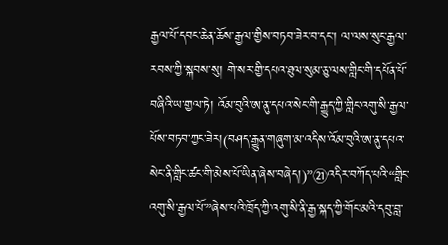རྒྱལ་པོ་དབང་ཆེན་ཆོས་རྒྱལ་གྱིས་བཏབ་ཟེར་བ་དང་། ལ་ལས་སུང་རྒྱལ་རབས་ཀྱི་སྐབས་སུ། གེ་སར་གྱི་དཔའ་ཐུལ་སུམ་ཅུ་ལས་གླིང་གི་དཔོན་པོ་བཞིའི་ཡ་གྱལ་ཏེ། འོམ་བུའི་ཨ་ནུ་དཔའ་སེང་གི་རྒྱུད་ཀྱི་གླིང་འགུ་སི་རྒྱལ་པོས་བཏབ་ཀྱང་ཟེར།(བཤད་རྒྱུན་གཞུག་མ་འདིས་འོམ་བུའི་ཨ་ནུ་དཔའ་སེང་ནི་གླིང་ཚང་གི་མེས་པོ་ཡིན་ཞེས་བཞེད།)”㉑འདིར་བཀོད་པའི་“གླིང་འགུ་སི་རྒྱལ་པོ་”ཞེས་པའི་ཁྲོད་ཀྱི་འགུ་སི་ནི་རྒྱ་སྐད་ཀྱི་གོང་མའི་དབུ་བླ་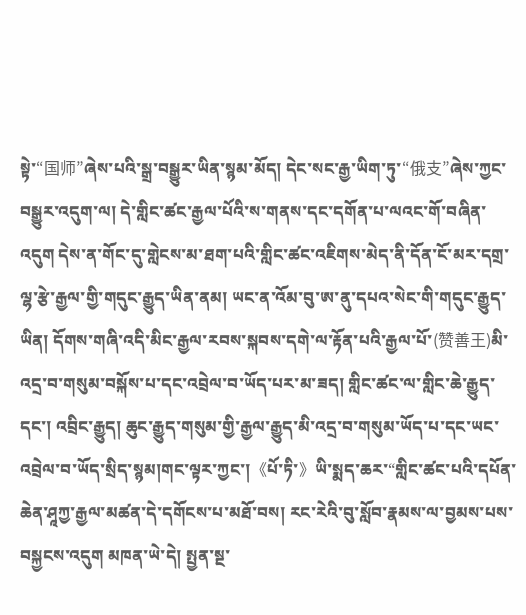སྟེ་“国师”ཞེས་པའི་སྒྲ་བསྒྱུར་ཡིན་སྙམ་མོད། དེང་སང་རྒྱ་ཡིག་ཏུ་“俄支”ཞེས་ཀྱང་བསྒྱུར་འདུག་ལ། དེ་གླིང་ཚང་རྒྱལ་པོའི་ས་གནས་དང་དགོན་པ་ལའང་གོ་བཞིན་འདུག དེས་ན་གོང་དུ་གླེངས་མ་ཐག་པའི་གླིང་ཚང་འཇིགས་མེད་ནི་དོན་ངོ་མར་དགྲ་ལྷ་རྩེ་རྒྱལ་གྱི་གདུང་རྒྱུད་ཡིན་ནམ། ཡང་ན་འོམ་བུ་ཨ་ནུ་དཔའ་སེང་གི་གདུང་རྒྱུད་ཡིན། དོགས་གཞི་འདི་མིང་རྒྱལ་རབས་སྐབས་དགེ་ལ་རྟོན་པའི་རྒྱལ་པོ་(赞善王)མི་འདྲ་བ་གསུམ་བསྐོས་པ་དང་འབྲེལ་བ་ཡོད་པར་མ་ཟད། གླིང་ཚང་ལ་གླིང་ཆེ་རྒྱུད་དང་། འབྲིང་རྒྱུད། ཆུང་རྒྱུད་གསུམ་གྱི་རྒྱལ་རྒྱུད་མི་འདྲ་བ་གསུམ་ཡོད་པ་དང་ཡང་འབྲེལ་བ་ཡོད་སྲིད་སྙམ།གང་ལྟར་ཀྱང་།《པོ་ཏི་》ཡི་སྨད་ཆར་“གླིང་ཚང་པའི་དཔོན་ཆེན་ཤཱཀྱ་རྒྱལ་མཚན་དེ་དགོངས་པ་མཐོ་བས། རང་རེའི་བུ་སློབ་རྣམས་ལ་བྱམས་པས་བསྐྱངས་འདུག མཁན་ཡེ་དེ། སྤྱན་སྔ་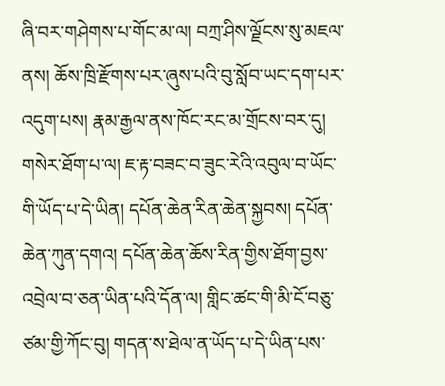ཞི་བར་གཤེགས་པ་གོང་མ་ལ། བཀྲ་ཤིས་ལྗོངས་སུ་མཇལ་ནས། ཆོས་ཁྲི་རྫོགས་པར་ཞུས་པའི་བུ་སློབ་ཡང་དག་པར་འདུག་པས། རྣམ་རྒྱལ་ནས་ཁོང་རང་མ་གྲོངས་བར་དུ། གསེར་ཐོག་པ་ལ། ཇ་རྟ་བཟང་བ་ཟུང་རེའི་འབུལ་བ་ཡོང་གི་ཡོད་པ་དེ་ཡིན། དཔོན་ཆེན་རིན་ཆེན་སྐྱབས། དཔོན་ཆེན་ཀུན་དགའ། དཔོན་ཆེན་ཆོས་རིན་གྱིས་ཐོག་བྱས་འབྲེལ་བ་ཅན་ཡིན་པའི་དོན་ལ། གླིང་ཚང་གི་མི་ངོ་བཅུ་ཙམ་གྱི་ཀོང་བུ། གདན་ས་ཐེལ་ན་ཡོད་པ་དེ་ཡིན་པས་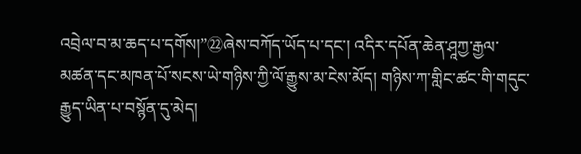འབྲེལ་བ་མ་ཆད་པ་དགོས།”㉒ཞེས་བཀོད་ཡོད་པ་དང་། འདིར་དཔོན་ཆེན་ཤཱཀྱ་རྒྱལ་མཚན་དང་མཁན་པོ་སངས་ཡེ་གཉིས་ཀྱི་ལོ་རྒྱུས་མ་ངེས་མོད། གཉིས་ཀ་གླིང་ཚང་གི་གདུང་རྒྱུད་ཡིན་པ་བསྙོན་དུ་མེད།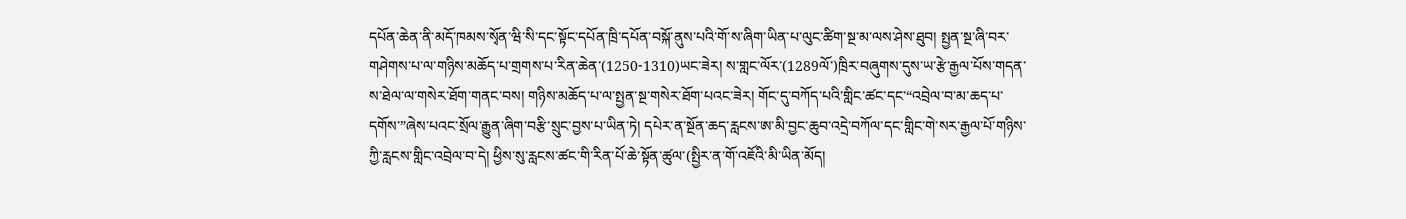དཔོན་ཆེན་ནི་མདོ་ཁམས་སྭོན་ཝི་སི་དང་སྟོང་དཔོན་ཁྲི་དཔོན་བསྐོ་ནུས་པའི་གོ་ས་ཞིག་ཡིན་པ་ལུང་ཚིག་སྔ་མ་ལས་ཤེས་ཐུབ། སྤྱན་སྔ་ཞི་བར་གཤེགས་པ་ལ་གཉིས་མཆོད་པ་གྲགས་པ་རིན་ཆེན་(1250-1310)ཡང་ཟེར། ས་གླང་ལོར་(1289ལོ་)ཁྲིར་བཞུགས་དུས་ཡ་རྩེ་རྒྱལ་པོས་གདན་ས་ཐེལ་ལ་གསེར་ཐོག་གནང་བས། གཉིས་མཆོད་པ་ལ་སྤྱན་སྔ་གསེར་ཐོག་པའང་ཟེར། གོང་དུ་བཀོད་པའི་གླིང་ཚང་དང་“འབྲེལ་བ་མ་ཆད་པ་དགོས་”ཞེས་པའང་སྲོལ་རྒྱུན་ཞིག་བརྩི་སྲུང་བྱས་པ་ཡིན་ཏེ། དཔེར་ན་སྔོན་ཆད་རླངས་ཨ་མི་བྱང་ཆུབ་འདྲེ་བཀོལ་དང་གླིང་གེ་སར་རྒྱལ་པོ་གཉིས་ཀྱི་རླངས་གླིང་འབྲེལ་བ་དེ། ཕྱིས་སུ་རླངས་ཚང་གི་རིན་པོ་ཆེ་སྟོན་ཚུལ་(སྤྱིར་ན་གོ་འཇོའི་མི་ཡིན་མོད།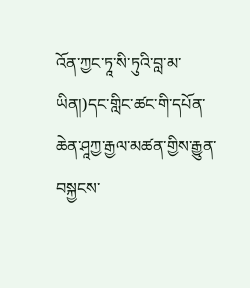འོན་ཀྱང་ཏཱ་སི་ཏུའི་བླ་མ་ཡིན།)དང་གླིང་ཚང་གི་དཔོན་ཆེན་ཤཱཀྱ་རྒྱལ་མཚན་གྱིས་རྒྱུན་བསྐྱངས་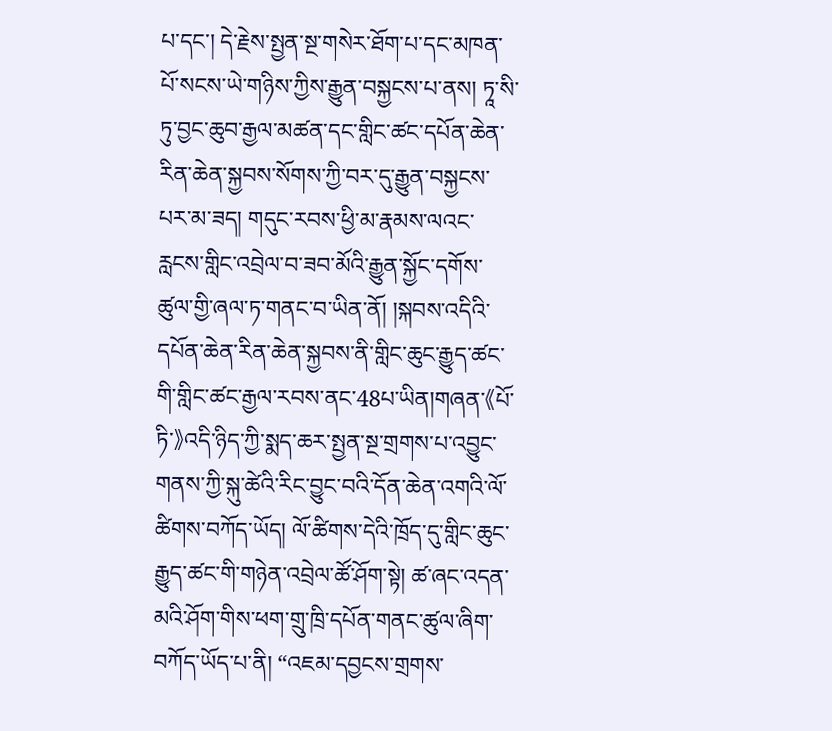པ་དང་། དེ་རྗེས་སྤྱན་སྔ་གསེར་ཐོག་པ་དང་མཁན་པོ་སངས་ཡེ་གཉིས་ཀྱིས་རྒྱུན་བསྐྱངས་པ་ནས། ཏཱ་སི་ཏུ་བྱང་ཆུབ་རྒྱལ་མཚན་དང་གླིང་ཚང་དཔོན་ཆེན་རིན་ཆེན་སྐྱབས་སོགས་ཀྱི་བར་དུ་རྒྱུན་བསྐྱངས་པར་མ་ཟད། གདུང་རབས་ཕྱི་མ་རྣམས་ལའང་རླངས་གླིང་འབྲེལ་བ་ཟབ་མོའི་རྒྱུན་སྐྱོང་དགོས་ཚུལ་གྱི་ཞལ་ཏ་གནང་བ་ཡིན་ནོ། །སྐབས་འདིའི་དཔོན་ཆེན་རིན་ཆེན་སྐྱབས་ནི་གླིང་ཆུང་རྒྱུད་ཚང་གི་གླིང་ཚང་རྒྱལ་རབས་ནང་48པ་ཡིན།གཞན་《པོ་ཏི་》འདི་ཉིད་ཀྱི་སྨད་ཆར་སྤྱན་སྔ་གྲགས་པ་འབྱུང་གནས་ཀྱི་སྐུ་ཚེའི་རིང་བྱུང་བའི་དོན་ཆེན་འགའི་ལོ་ཚིགས་བཀོད་ཡོད། ལོ་ཚིགས་དེའི་ཁྲོད་དུ་གླིང་ཆུང་རྒྱུད་ཚང་གི་གཉེན་འབྲེལ་ཚོ་ཤོག་སྟེ། ཚ་ཞང་འདན་མའི་ཤོག་གིས་ཕག་གྲུ་ཁྲི་དཔོན་གནང་ཚུལ་ཞིག་བཀོད་ཡོད་པ་ནི། “འཇམ་དབྱངས་གྲགས་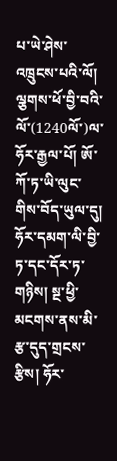པ་ཡེ་ཤེས་འཁྲུངས་པའི་ལོ། ལྕགས་ཕོ་བྱི་བའི་ལོ་(1240ལོ་)ལ་ཧོར་རྒྱལ་པོ། ཨོ་ཀོ་ཏ་ཡི་ལུང་གིས་བོད་ཡུལ་དུ། ཧོར་དམག་ལི་བྱི་ཏ་དང་དོར་ཏ་གཉིས། སྔ་ཕྱི་མངགས་ནས་མི་རྩ་དུད་གྲངས་རྩིས། ཧོར་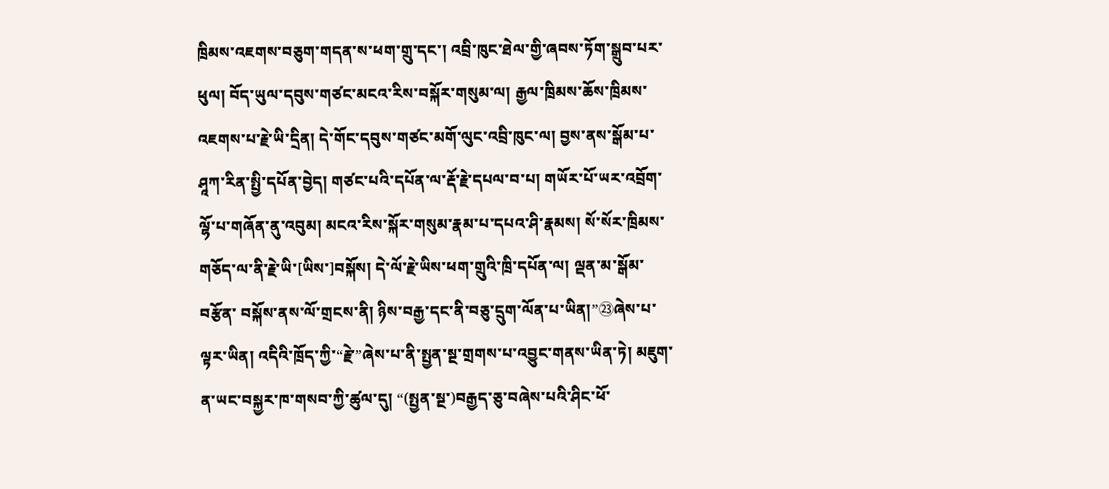ཁྲིམས་འཇགས་བཅུག་གདན་ས་ཕག་གྲུ་དང་། འབྲི་ཁུང་ཐེལ་གྱི་ཞབས་ཏོག་སྒྲུབ་པར་ཕུལ། བོད་ཡུལ་དབུས་གཙང་མངའ་རིས་བསྐོར་གསུམ་ལ། རྒྱལ་ཁྲིམས་ཆོས་ཁྲིམས་འཇགས་པ་རྗེ་ཡི་དྲིན། དེ་གོང་དབུས་གཙང་མགོ་ལུང་འབྲི་ཁུང་ལ། བྱས་ནས་སྒོམ་པ་ཤཱཀ་རིན་སྤྱི་དཔོན་བྱེད། གཙང་པའི་དཔོན་ལ་རྡོ་རྗེ་དཔལ་བ་པ། གཡོར་པོ་ཡར་འབྲོག་ལྷོ་པ་གཞོན་ནུ་འབུམ། མངའ་རིས་སྐོར་གསུམ་རྣམ་པ་དཔའ་ཤི་རྣམས། སོ་སོར་ཁྲིམས་གཅོད་ལ་ནི་རྗེ་ཡི་[ཡིས་]བསྐོས། དེ་ལོ་རྗེ་ཡིས་ཕག་གྲུའི་ཁྲི་དཔོན་ལ། ལྡན་མ་སྒོམ་བརྩོན་ བསྐོས་ནས་ལོ་གྲངས་ནི། ཉིས་བརྒྱ་དང་ནི་བཅུ་དྲུག་ལོན་པ་ཡིན།”㉓ཞེས་པ་ལྟར་ཡིན། འདིའི་ཁྲོད་ཀྱི་“རྗེ་”ཞེས་པ་ནི་སྤྱན་སྔ་གྲགས་པ་འབྱུང་གནས་ཡིན་ཏེ། མཇུག་ན་ཡང་བསྐྱར་ཁ་གསབ་ཀྱི་ཚུལ་དུ། “(སྤྱན་སྔ་)བརྒྱད་ཅུ་བཞེས་པའི་ཤིང་ཕོ་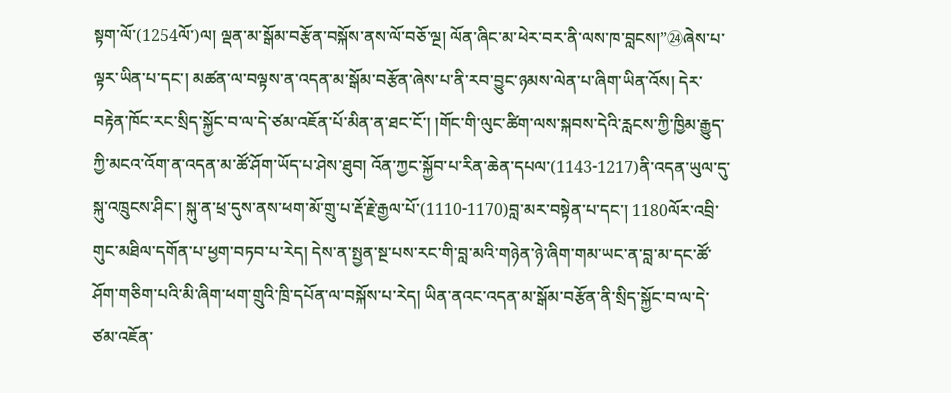སྟག་ལོ་(1254ལོ་)ལ། ལྡན་མ་སྒོམ་བརྩོན་བསྐོས་ནས་ལོ་བཅོ་ལྔ། ལོན་ཞིང་མ་ཕེར་བར་ནི་ལས་ཁ་བླངས།”㉔ཞེས་པ་ལྟར་ཡིན་པ་དང་། མཚན་ལ་བལྟས་ན་འདན་མ་སྒོམ་བརྩོན་ཞེས་པ་ནི་རབ་བྱུང་ཉམས་ལེན་པ་ཞིག་ཡིན་འོས། དེར་བརྟེན་ཁོང་རང་སྲིད་སྐྱོང་བ་ལ་དེ་ཙམ་འཇོན་པོ་མིན་ན་ཐང་ངོ་། །གོང་གི་ལུང་ཚིག་ལས་སྐབས་དེའི་རླངས་ཀྱི་ཁྱིམ་རྒྱུད་ཀྱི་མངའ་འོག་ན་འདན་མ་ཚོ་ཤོག་ཡོད་པ་ཤེས་ཐུབ། འོན་ཀྱང་སྐྱོབ་པ་རིན་ཆེན་དཔལ་(1143-1217)ནི་འདན་ཡུལ་དུ་སྐུ་འཁྲུངས་ཤིང་། སྐུ་ན་ཕྲ་དུས་ནས་ཕག་མོ་གྲུ་པ་རྡོ་རྗེ་རྒྱལ་པོ་(1110-1170)བླ་མར་བསྟེན་པ་དང་། 1180ལོར་འབྲི་གུང་མཐིལ་དགོན་པ་ཕྱག་བཏབ་པ་རེད། དེས་ན་སྤྱན་སྔ་པས་རང་གི་བླ་མའི་གཉེན་ཉེ་ཞིག་གམ་ཡང་ན་བླ་མ་དང་ཚོ་ཤོག་གཅིག་པའི་མི་ཞིག་ཕག་གྲུའི་ཁྲི་དཔོན་ལ་བསྐོས་པ་རེད། ཡིན་ནའང་འདན་མ་སྒོམ་བརྩོན་ནི་སྲིད་སྐྱོང་བ་ལ་དེ་ཙམ་འཇོན་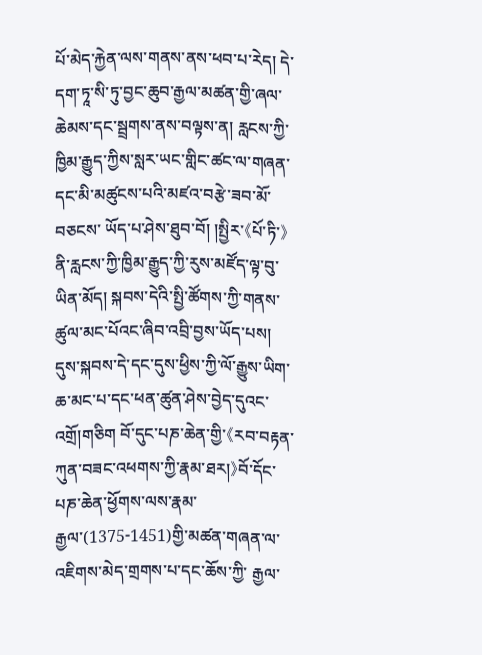པོ་མེད་རྐྱེན་ལས་གནས་ནས་ཕབ་པ་རེད། དེ་དག་ཏཱ་སི་ཏུ་བྱང་ཆུབ་རྒྱལ་མཚན་གྱི་ཞལ་ཆེམས་དང་སྦྲགས་ནས་བལྟས་ན། རླངས་ཀྱི་ཁྱིམ་རྒྱུད་ཀྱིས་སླར་ཡང་གླིང་ཚང་ལ་གཞན་དང་མི་མཚུངས་པའི་མཛའ་བརྩེ་ཟབ་མོ་བཅངས་ ཡོད་པ་ཤེས་ཐུབ་བོ། །སྤྱིར་《པོ་ཏི་》ནི་རླངས་ཀྱི་ཁྱིམ་རྒྱུད་ཀྱི་རུས་མཛོད་ལྟ་བུ་ཡིན་མོད། སྐབས་དེའི་སྤྱི་ཚོགས་ཀྱི་གནས་ཚུལ་མང་པོའང་ཞིབ་འབྲི་བྱས་ཡོད་པས། དུས་སྐབས་དེ་དང་དུས་ཕྱིས་ཀྱི་ལོ་རྒྱུས་ཡིག་ཆ་མང་པ་དང་ཕན་ཚུན་ཤེས་བྱེད་དུའང་འགྲོ།གཅིག བོ་དུང་པཎ་ཆེན་གྱི་《རབ་བརྟན་ཀུན་བཟང་འཕགས་ཀྱི་རྣམ་ཐར།》བོ་དོང་པཎ་ཆེན་ཕྱོགས་ལས་རྣམ་རྒྱལ་(1375-1451)གྱི་མཚན་གཞན་ལ་འཇིགས་མེད་གྲགས་པ་དང་ཆོས་ཀྱི་ རྒྱལ་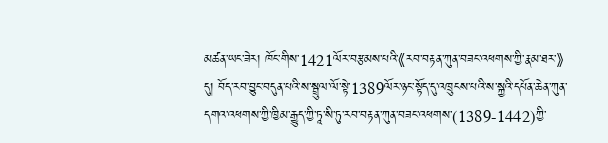མཚན་ཡང་ཟེར། ཁོང་གིས་1421ལོར་བརྩམས་པའི་《རབ་བརྟན་ཀུན་བཟང་འཕགས་ཀྱི་རྣམ་ཐར་》དུ། བོད་རབ་བྱུང་བདུན་པའི་ས་སྦྲུལ་ལོ་སྟེ་1389ལོར་ཉང་སྟོད་དུ་འཁྲུངས་པའི་ས་སྐྱའི་དཔོན་ཆེན་ཀུན་དགའ་འཕགས་ཀྱི་ཁྱིམ་རྒྱུད་ཀྱི་ཏཱ་སི་ཏུ་རབ་བརྟན་ཀུན་བཟང་འཕགས་(1389-1442)ཀྱི་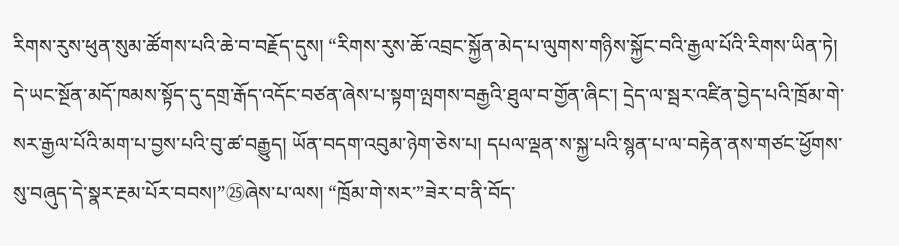རིགས་རུས་ཕུན་སུམ་ཚོགས་པའི་ཆེ་བ་བརྗོད་དུས། “རིགས་རུས་ཆོ་འབྲང་སྐྱོན་མེད་པ་ལུགས་གཉིས་སྐྱོང་བའི་རྒྱལ་པོའི་རིགས་ཡིན་ཏེ། དེ་ཡང་སྔོན་མདོ་ཁམས་སྟོད་དུ་དགྲ་རྒོད་འདོང་བཙན་ཞེས་པ་སྟག་ལྤགས་བརྒྱའི་ཐུལ་བ་གྱོན་ཞིང་། དྲེད་ལ་སྦར་འཛིན་བྱེད་པའི་ཁྲོམ་གེ་སར་རྒྱལ་པོའི་མག་པ་བྱས་པའི་བུ་ཚ་བརྒྱུད། ཡོན་བདག་འབུམ་ཉེག་ཅེས་པ། དཔལ་ལྡན་ས་སྐྱ་པའི་སྙན་པ་ལ་བརྟེན་ནས་གཙང་ཕྱོགས་སུ་བཞུད་དེ་སྣར་རྔམ་པོར་བབས།”㉕ཞེས་པ་ལས། “ཁྲོམ་གེ་སར་”ཟེར་བ་ནི་བོད་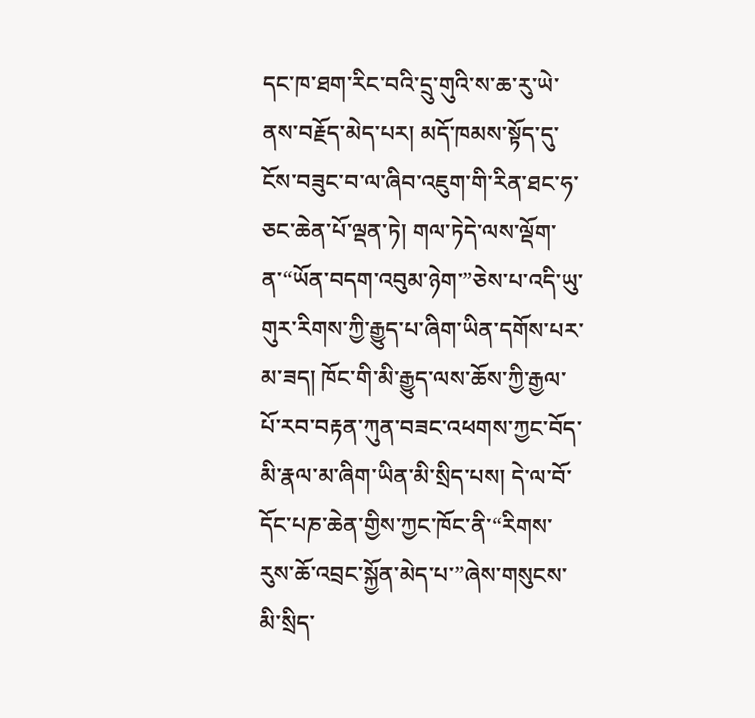དང་ཁ་ཐག་རིང་བའི་དྲུ་གུའི་ས་ཆ་རུ་ཡེ་ནས་བརྗོད་མེད་པར། མདོ་ཁམས་སྟོད་དུ་ངོས་བཟུང་བ་ལ་ཞིབ་འཇུག་གི་རིན་ཐང་ཧ་ཅང་ཆེན་པོ་ལྡན་ཏེ། གལ་ཏེདེ་ལས་ལྡོག་ན་“ཡོན་བདག་འབུམ་ཉེག་”ཅེས་པ་འདི་ཡུ་གུར་རིགས་ཀྱི་རྒྱུད་པ་ཞིག་ཡིན་དགོས་པར་མ་ཟད། ཁོང་གི་མི་རྒྱུད་ལས་ཆོས་ཀྱི་རྒྱལ་པོ་རབ་བརྟན་ཀུན་བཟང་འཕགས་ཀྱང་བོད་མི་རྣལ་མ་ཞིག་ཡིན་མི་སྲིད་པས། དེ་ལ་བོ་དོང་པཎ་ཆེན་གྱིས་ཀྱང་ཁོང་ནི་“རིགས་རུས་ཆོ་འབྲང་སྐྱོན་མེད་པ་”ཞེས་གསུངས་མི་སྲིད་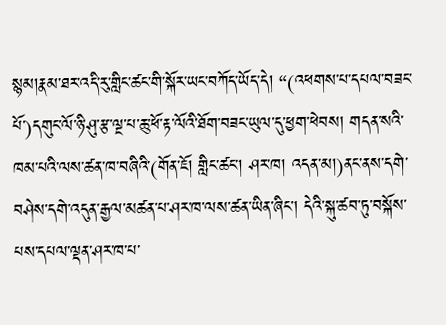སྙམ།རྣམ་ཐར་འདི་རུ་གླིང་ཚང་གི་སྐོར་ཡང་བཀོད་ཡོད་དེ། “(འཕགས་པ་དཔལ་བཟང་པོ་)དགུང་ལོ་ཉི་ཤུ་རྩ་ལྔ་པ་ཆུ་ཕོ་རྟ་ལོའི་ཐོག་བཟང་ཡུལ་དུ་ཕྱག་ཕེབས། གདན་སའི་ཁམ་པའི་ལས་ཚན་ཁ་བཞིའི་(གོན་ཇོ། གླིང་ཚང་། ཤར་ཁ། འདན་མ།)ནང་ནས་དགེ་བཤེས་དགེ་འདུན་རྒྱལ་མཚན་པ་ཤར་ཁ་ལས་ཚན་ཡིན་ཞིང་། དེའི་སྐུ་ཚབ་ཏུ་བསྐོས་པས་དཔལ་ལྡན་ཤར་ཁ་པ་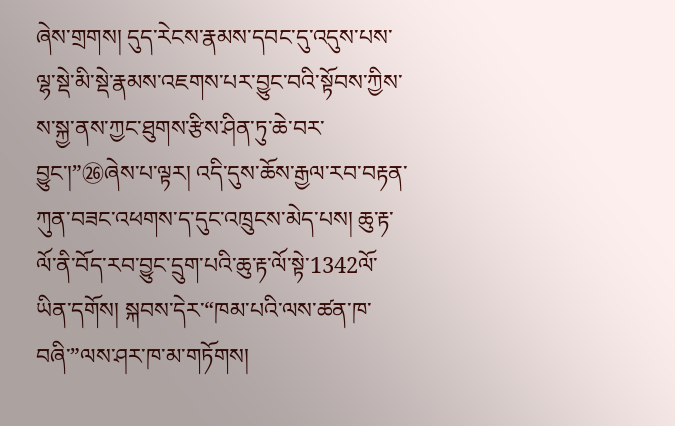ཞེས་གྲགས། དུད་རེངས་རྣམས་དབང་དུ་འདུས་པས་ལྷ་སྡེ་མི་སྡེ་རྣམས་འཇགས་པར་བྱུང་བའི་སྟོབས་ཀྱིས་ས་སྐྱ་ནས་ཀྱང་ཐུགས་རྩིས་ཤིན་ཏུ་ཆེ་བར་བྱུང་།”㉖ཞེས་པ་ལྟར། འདི་དུས་ཆོས་རྒྱལ་རབ་བརྟན་ཀུན་བཟང་འཕགས་ད་དུང་འཁྲུངས་མེད་པས། ཆུ་རྟ་ལོ་ནི་བོད་རབ་བྱུང་དྲུག་པའི་ཆུ་རྟ་ལོ་སྟེ་1342ལོ་ཡིན་དགོས། སྐབས་དེར་“ཁམ་པའི་ལས་ཚན་ཁ་བཞི་”ལས་ཤར་ཁ་མ་གཏོགས།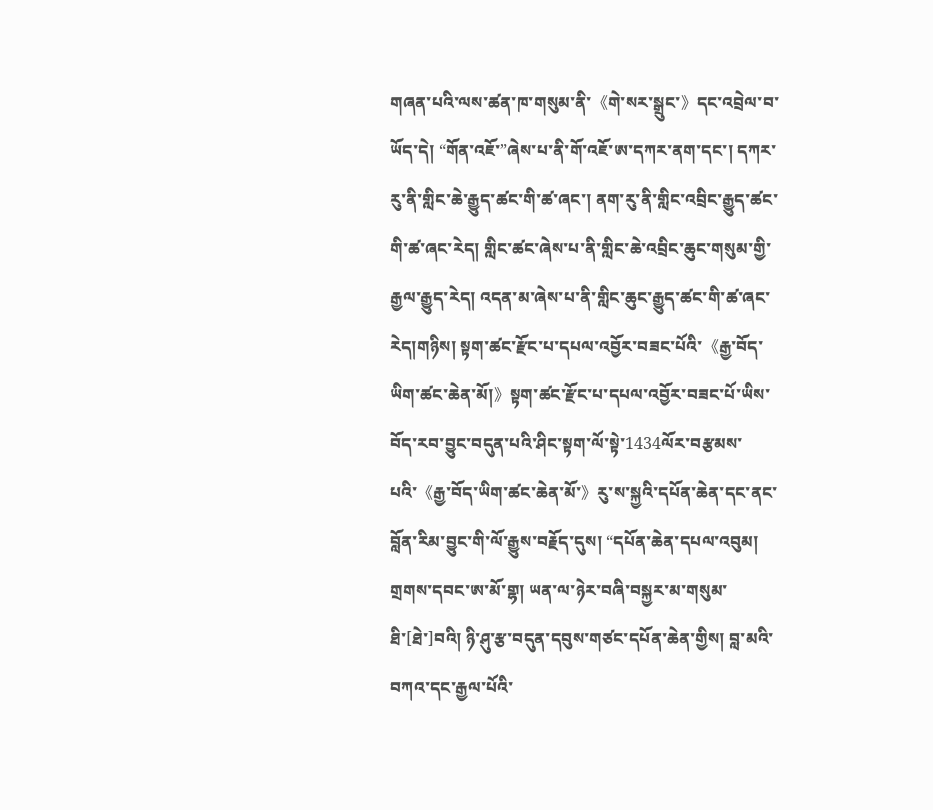གཞན་པའི་ལས་ཚན་ཁ་གསུམ་ནི་《གེ་སར་སྒྲུང་》དང་འབྲེལ་བ་ཡོད་དེ། “གོན་འཇོ་”ཞེས་པ་ནི་གོ་འཇོ་ཨ་དཀར་ནག་དང་། དཀར་རུ་ནི་གླིང་ཆེ་རྒྱུད་ཚང་གི་ཚ་ཞང་། ནག་རུ་ནི་གླིང་འབྲིང་རྒྱུད་ཚང་གི་ཚ་ཞང་རེད། གླིང་ཚང་ཞེས་པ་ནི་གླིང་ཆེ་འབྲིང་ཆུང་གསུམ་གྱི་རྒྱལ་རྒྱུད་རེད། འདན་མ་ཞེས་པ་ནི་གླིང་ཆུང་རྒྱུད་ཚང་གི་ཚ་ཞང་རེད།གཉིས། སྟག་ཚང་རྫོང་པ་དཔལ་འབྱོར་བཟང་པོའི་《རྒྱ་བོད་ཡིག་ཚང་ཆེན་མོ།》སྟག་ཚང་རྫོང་པ་དཔལ་འབྱོར་བཟང་པོ་ཡིས་བོད་རབ་བྱུང་བདུན་པའི་ཤིང་སྟག་ལོ་སྟེ་1434ལོར་བརྩམས་པའི་《རྒྱ་བོད་ཡིག་ཚང་ཆེན་མོ་》རུ་ས་སྐྱའི་དཔོན་ཆེན་དང་ནང་བློན་རིམ་བྱུང་གི་ལོ་རྒྱུས་བརྗོད་དུས། “དཔོན་ཆེན་དཔལ་འབུམ། གྲགས་དབང་ཨ་མོ་གྷ། ཡན་ལ་ཉེར་བཞི་བསྐྱར་མ་གསུམ་ཐི་[ཐེ་]བའི། ཉི་ཤུ་རྩ་བདུན་དབུས་གཙང་དཔོན་ཆེན་གྱིས། བླ་མའི་བཀའ་དང་རྒྱལ་པོའི་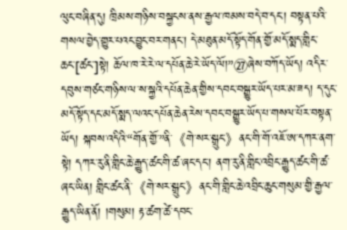ལུང་བཞིན་དུ། ཁྲིམས་གཉིས་བསྐྱངས་ནས་རྒྱལ་ཁམས་བདེ་བ་དང་། བསྟན་པའི་གསལ་བྱེད་གྱུར་པའང་བྱུང་བར་གནང་། དེ་མཐུན་མདོ་སྟོད་གོན་གྱོ་མདོ་སྨད་གླིང་ཆང་[ཚང་]སྟེ། ཆོལ་ཁ་རེ་རེ་ལ་དཔོན་ཆེ་རེ་ཡོད་ལོ།”㉗ཞེས་བཀོད་ཡོད། འདིར་དབུས་གཙང་གཉིས་ལ་ས་སྐྱའི་དཔོན་ཆེན་གྱིས་དབང་བསྒྱུར་ཡོད་པར་མ་ཟད། ད་དུང་མདོ་སྟོད་དང་མདོ་སྨད་ལའང་དཔོན་ཆེན་རེས་དབང་བསྒྱུར་ཡོད་པ་གསལ་པོར་བསྟན་ཡོད། སྐབས་འདིའི་“གོན་གྱོ་”ནི་《གེ་སར་སྒྲུང་》ནང་གི་གོ་འཇོ་ཨ་དཀར་ནག་སྟེ། དཀར་རུ་ནི་གླིང་ཆེ་རྒྱུད་ཚང་གི་ཚ་ཞང་དང་། ནག་རུ་ནི་གླིང་འབྲིང་རྒྱུད་ཚང་གི་ཚ་ཞང་ཡིན། གླིང་ཚང་ནི་《གེ་སར་སྒྲུང་》ནང་གི་གླིང་ཆེ་འབྲིང་ཆུང་གསུམ་གྱི་རྒྱལ་རྒྱུད་ཡིན་ནོ། །གསུམ། རྟ་ཚག་ཚེ་དབང་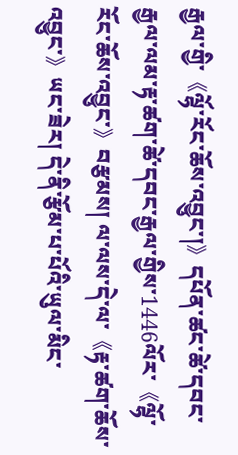རྒྱལ་གྱི་《ལྷོ་རོང་ཆོས་འབྱུང་།》དཔོན་ཚང་ཚེ་དབང་རྒྱལ་ལམ་རྟ་ཚག་ཚེ་དབང་རྒྱལ་གྱིས་1446ལོར་《ལྷོ་རོང་ཆོས་འབྱུང་》བརྩམས། ལ་ལས་དེ་ལ་《རྟ་ཚག་ཆོས་འབྱུང་》ཡང་ཟེར། དེ་ནི་རྩོམ་པ་པོའི་ཡུལ་མིང་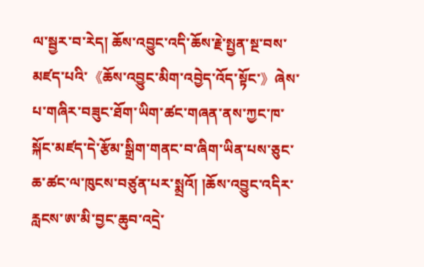ལ་སྦྱར་བ་རེད། ཆོས་འབྱུང་འདི་ཆོས་རྗེ་སྤྱན་སྔ་བས་མཛད་པའི་《ཆོས་འབྱུང་མིག་འབྱེད་འོད་སྟོང་》ཞེས་པ་གཞིར་བཟུང་ཐོག་ཡིག་ཚང་གཞན་ནས་ཀྱང་ཁ་སྐོང་མཛད་དེ་རྩོམ་སྒྲིག་གནང་བ་ཞིག་ཡིན་པས་ཅུང་ཆ་ཚང་ལ་ཁུངས་བཙུན་པར་སྨྲའོ། །ཆོས་འབྱུང་འདིར་རླངས་ཨ་མི་བྱང་ཆུབ་འདྲེ་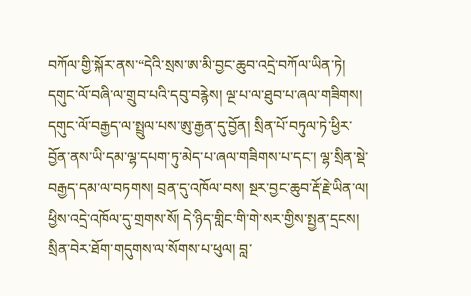བཀོལ་གྱི་སྐོར་ནས་“དེའི་སྲས་ཨ་མི་བྱང་ཆུབ་འདྲེ་བཀོལ་ཡིན་ཏེ། དགུང་ལོ་བཞི་ལ་གྲུབ་པའི་དབུ་བརྙེས། ལྔ་པ་ལ་ཐུབ་པ་ཞལ་གཟིགས། དགུང་ལོ་བརྒྱད་ལ་སྤྲུལ་པས་ཨུ་རྒྱན་དུ་བྱོན། སྲིན་པོ་བཏུལ་ཏེ་ཕྱིར་བྱོན་ནས་ཡི་དམ་ལྷ་དཔག་ཏུ་མེད་པ་ཞལ་གཟིགས་པ་དང་། ལྷ་སྲིན་སྡེ་བརྒྱད་དམ་ལ་བཏགས། བྲན་དུ་འཁོལ་བས། སྔར་བྱང་ཆུབ་རྡོ་རྗེ་ཡིན་ལ། ཕྱིས་འདྲེ་འཁོལ་དུ་གྲགས་སོ། དེ་ཉིད་གླིང་གི་གེ་སར་གྱིས་སྤྱན་དྲངས། སྲིན་བེར་ཐོག་གདུགས་ལ་སོགས་པ་ཕུལ། བླ་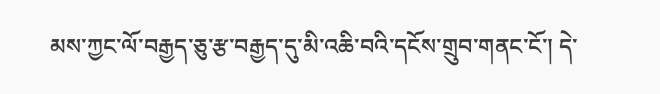མས་ཀྱང་ལོ་བརྒྱད་ཅུ་རྩ་བརྒྱད་དུ་མི་འཆི་བའི་དངོས་གྲུབ་གནང་ངོ་། དེ་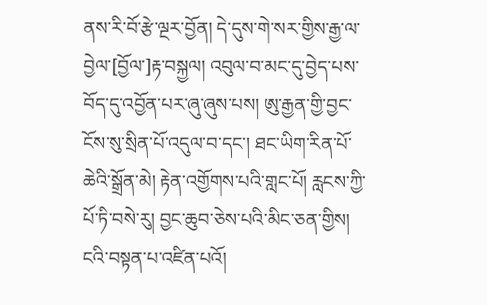ནས་རི་བོ་རྩེ་ལྔར་བྱོན། དེ་དུས་གེ་སར་གྱིས་རྒྱ་ལ་བྱེལ་[བྱོལ་]རྟ་བསྐྱལ། འབུལ་བ་མང་དུ་བྱེད་པས་བོད་དུ་འབྱོན་པར་ཞུ་ཞུས་པས། ཨུ་རྒྱན་གྱི་བྱང་ངོས་སུ་སྲིན་པོ་འདུལ་བ་དང་། ཐང་ཡིག་རིན་པོ་ཆེའི་སྒྲོན་མེ། རྟེན་འགྱོགས་པའི་གླང་པོ། རླངས་ཀྱི་པོ་ཏི་བསེ་རུ། བྱང་ཆུབ་ཅེས་པའི་མིང་ཅན་གྱིས། ངའི་བསྟན་པ་འཛིན་པའོ།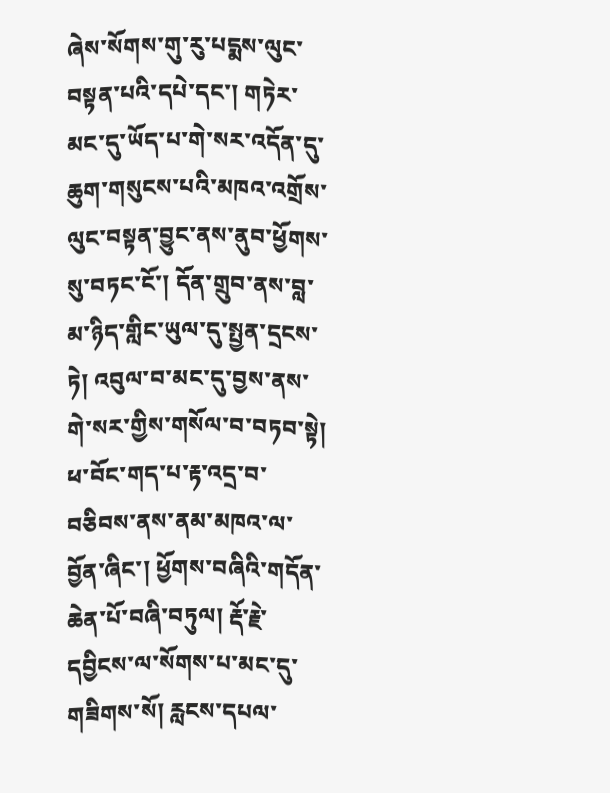ཞེས་སོགས་གུ་རུ་པདྨས་ལུང་བསྟན་པའི་དཔེ་དང་། གཏེར་མང་དུ་ཡོད་པ་གེ་སར་འདོན་དུ་ཆུག་གསུངས་པའི་མཁའ་འགྲོས་ལུང་བསྟན་བྱུང་ནས་ནུབ་ཕྱོགས་སུ་བཏང་ངོ་། དོན་གྲུབ་ནས་བླ་མ་ཉིད་གླིང་ཡུལ་དུ་སྤྱན་དྲངས་ཏེ། འབུལ་བ་མང་དུ་བྱས་ནས་གེ་སར་གྱིས་གསོལ་བ་བཏབ་སྟེ། ཕ་བོང་གད་པ་རྟ་འདྲ་བ་བཅིབས་ནས་ནམ་མཁའ་ལ་བྱོན་ཞིང་། ཕྱོགས་བཞིའི་གདོན་ཆེན་པོ་བཞི་བཏུལ། རྡོ་རྗེ་དབྱིངས་ལ་སོགས་པ་མང་དུ་གཟིགས་སོ། རླངས་དཔལ་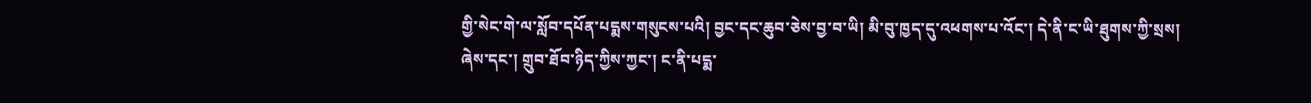གྱི་སེང་གེ་ལ་སློབ་དཔོན་པདྨས་གསུངས་པའི། བྱང་དང་ཆུབ་ཅེས་བྱ་བ་ཡི། མི་བུ་ཁྱད་དུ་འཕགས་པ་འོང་། དེ་ནི་ང་ཡི་ཐུགས་ཀྱི་སྲས། ཞེས་དང་། གྲུབ་ཐོབ་ཉིད་ཀྱིས་ཀྱང་། ང་ནི་པདྨ་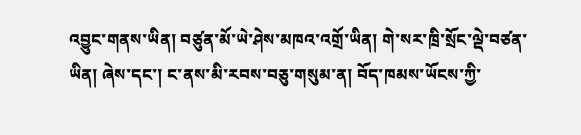འབྱུང་གནས་ཡིན། བཙུན་མོ་ཡེ་ཤེས་མཁའ་འགྲོ་ཡིན། གེ་སར་ཁྲི་སྲོང་ལྡེ་བཙན་ཡིན། ཞེས་དང་། ང་ནས་མི་རབས་བཅུ་གསུམ་ན། བོད་ཁམས་ཡོངས་ཀྱི་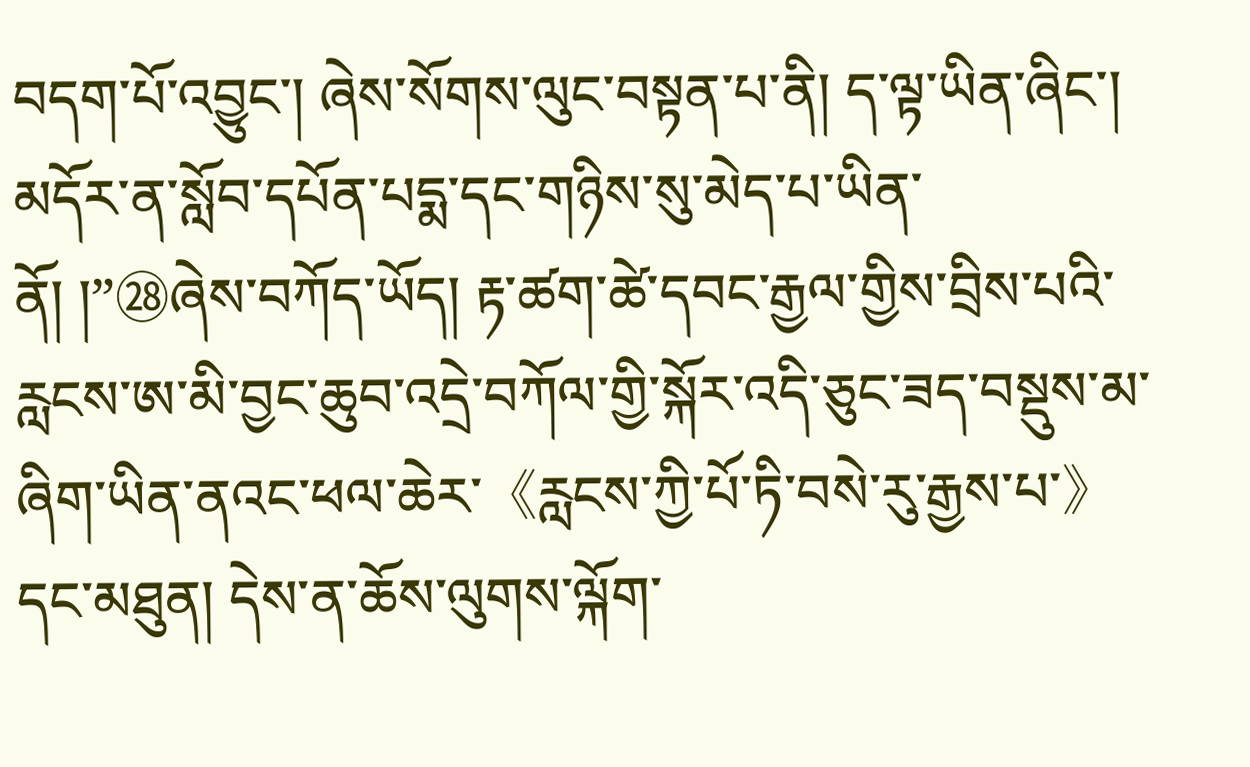བདག་པོ་འབྱུང་། ཞེས་སོགས་ལུང་བསྟན་པ་ནི། ད་ལྟ་ཡིན་ཞིང་། མདོར་ན་སློབ་དཔོན་པདྨ་དང་གཉིས་སུ་མེད་པ་ཡིན་ནོ། །”㉘ཞེས་བཀོད་ཡོད། རྟ་ཚག་ཚེ་དབང་རྒྱལ་གྱིས་བྲིས་པའི་རླངས་ཨ་མི་བྱང་ཆུབ་འདྲེ་བཀོལ་གྱི་སྐོར་འདི་ཅུང་ཟད་བསྡུས་མ་ཞིག་ཡིན་ནའང་ཕལ་ཆེར་《རླངས་ཀྱི་པོ་ཏི་བསེ་རུ་རྒྱས་པ་》དང་མཐུན། དེས་ན་ཆོས་ལུགས་ལྐོག་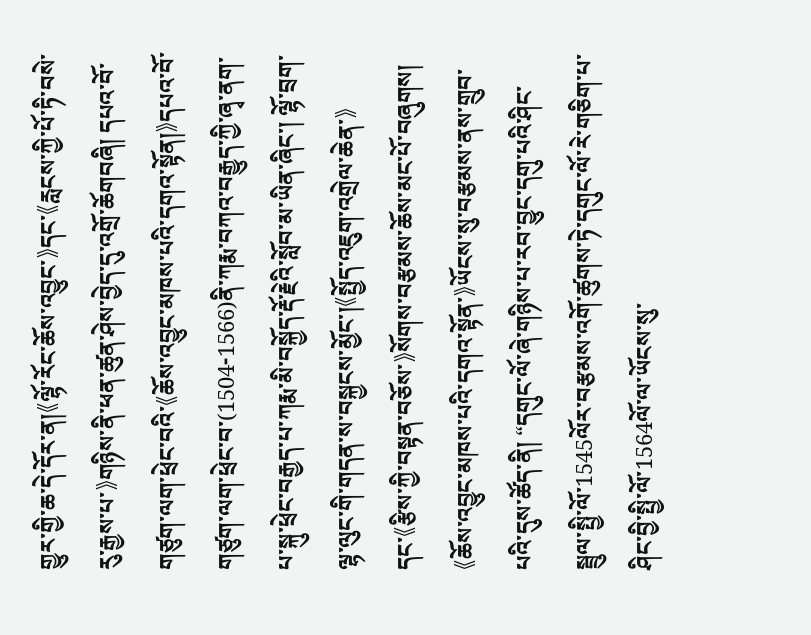གྱུར་གྱི་ཆ་དེ་དོར་ན།《ལྷོ་རོང་ཆོས་འབྱུང་》དང་《རླངས་ཀྱི་པོ་ཏི་བསེ་རུ་རྒྱས་པ་》གཉིས་ནི་ཕན་ཚུན་ཤེས་བྱེད་དུ་འགྲོ་ཆོགབཞི། དཔའ་བོ་གཙུག་ལག་ཕྲེང་བའི་《ཆོས་འབྱུང་མཁས་པའི་དགའ་སྟོན།》དཔའ་བོ་གཙུག་ལག་ཕྲེང་བ་(1504-1566)ནི་ཀརྨ་བཀའ་བརྒྱུད་ཀྱི་ཞྭ་ནག་པ་སྐུ་ཕྲེང་བརྒྱད་པ་ཀརྨ་མི་བསྐྱོད་རྡོ་རྗེའི་སློབ་མ་ཡིན་ཞིང་། ལྷོ་བྲག་ལྷ་ལུང་གི་གདན་ས་བསྐྱངས་མྱོང་།《སྤྱོད་འཇུག་འགྲེལ་ཆེན་》དང་《རྩིས་ཀྱི་བསྟན་བཅོས་》སོགས་བརྩམས་ཆོས་མང་པོ་བཞུགས།《ཆོས་འབྱུང་མཁས་པའི་དགའ་སྟོན་》ཡོངས་སུ་བརྩམས་ནས་གྲུབ་པའི་དུས་ཚོད་ནི། “དགུང་ལོ་ཞེ་གཉིས་པ་རབ་བྱུང་དགུ་པའི་ཤིང་སྦྲུལ་སྤྱི་ལོ་1545ལོར་བརྩམས་འགོ་ཚུགས་ཏེ་དགུང་ལོ་རེ་གཅིག་པ་ཤིང་བྱི་སྤྱི་ལོ་1564ལོ་ལ་ཡོངས་སུ་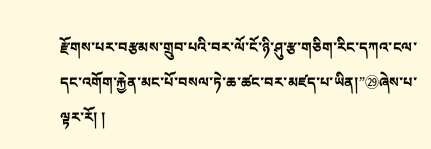རྫོགས་པར་བརྩམས་གྲུབ་པའི་བར་ལོ་ངོ་ཉི་ཤུ་རྩ་གཅིག་རིང་དཀའ་ངལ་དང་འགོག་རྐྱེན་མང་པོ་བསལ་ཏེ་ཆ་ཚང་བར་མཛད་པ་ཡིན།”㉙ཞེས་པ་ལྟར་རོ། །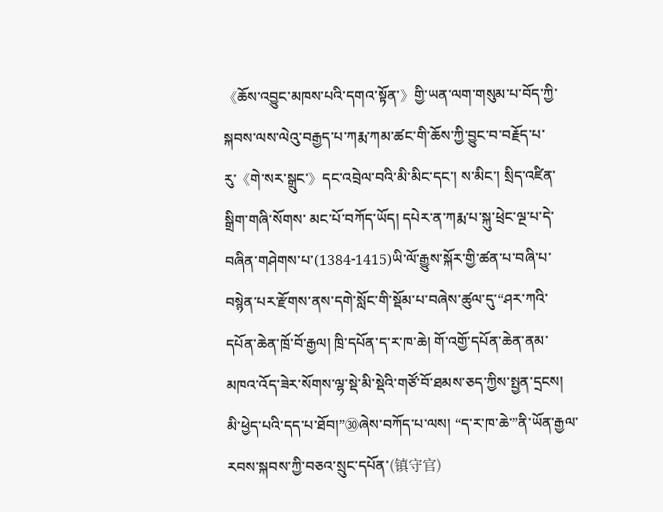《ཆོས་འབྱུང་མཁས་པའི་དགའ་སྟོན་》གྱི་ཡན་ལག་གསུམ་པ་བོད་ཀྱི་སྐབས་ལས་ལེའུ་བརྒྱད་པ་ཀརྨ་ཀམ་ཚང་གི་ཆོས་ཀྱི་བྱུང་བ་བརྗོད་པ་རུ་《གེ་སར་སྒྲུང་》དང་འབྲེལ་བའི་མི་མིང་དང་། ས་མིང་། སྲིད་འཛིན་སྒྲིག་གཞི་སོགས་ མང་པོ་བཀོད་ཡོད། དཔེར་ན་ཀརྨ་པ་སྐུ་ཕྲེང་ལྔ་པ་དེ་བཞིན་གཤེགས་པ་(1384-1415)ཡི་ལོ་རྒྱུས་སྐོར་གྱི་ཚན་པ་བཞི་པ་བསྙེན་པར་རྫོགས་ནས་དགེ་སློང་གི་སྡོམ་པ་བཞེས་ཚུལ་དུ་“ཤར་ཀའི་དཔོན་ཆེན་ཁྲོ་བོ་རྒྱལ། ཁྲི་དཔོན་ད་ར་ཁ་ཆེ། གོ་འགྱོ་དཔོན་ཆེན་ནམ་མཁའ་འོད་ཟེར་སོགས་ལྷ་སྡེ་མི་སྡེའི་གཙོ་བོ་ཐམས་ཅད་ཀྱིས་སྤྱན་དྲངས། མི་ཕྱེད་པའི་དད་པ་ཐོབ།”㉚ཞེས་བཀོད་པ་ལས། “ད་ར་ཁ་ཆེ་”ནི་ཡོན་རྒྱལ་རབས་སྐབས་ཀྱི་བཅའ་སྲུང་དཔོན་(镇守官)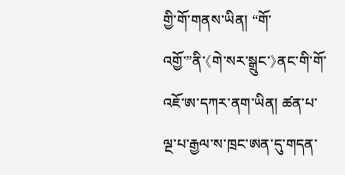གྱི་གོ་གནས་ཡིན། “གོ་འགྱོ་”ནི་《གེ་སར་སྒྲུང་》ནང་གི་གོ་འཇོ་ཨ་དཀར་ནག་ཡིན། ཚན་པ་ལྔ་པ་རྒྱལ་ས་ཁྲང་ཨན་དུ་གདན་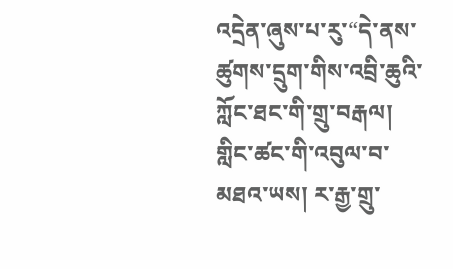འདྲེན་ཞུས་པ་རུ་“དེ་ནས་ཚུགས་དྲུག་གིས་འབྲི་ཆུའི་ཀློང་ཐང་གི་གྲུ་བརྒལ། གླིང་ཚང་གི་འབུལ་བ་མཐའ་ཡས། ར་རྒྱ་གྲུ་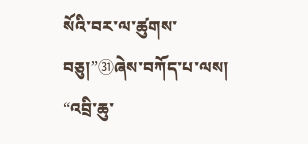སོའི་བར་ལ་ཚུགས་བཅུ།”㉛ཞེས་བཀོད་པ་ལས། “འབྲི་ཆུ་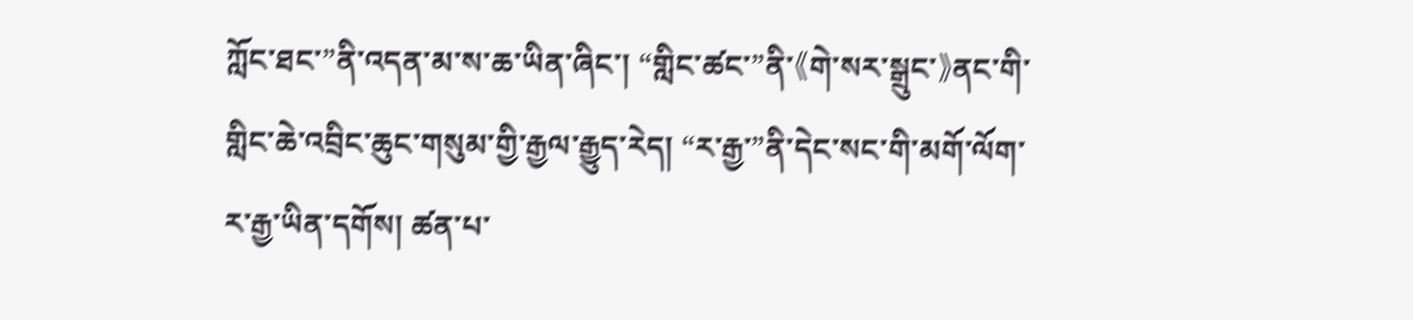ཀློང་ཐང་”ནི་འདན་མ་ས་ཆ་ཡིན་ཞིང་། “གླིང་ཚང་”ནི་《གེ་སར་སྒྲུང་》ནང་གི་གླིང་ཆེ་འབྲིང་ཆུང་གསུམ་གྱི་རྒྱལ་རྒྱུད་རེད། “ར་རྒྱ་”ནི་དེང་སང་གི་མགོ་ལོག་ར་རྒྱ་ཡིན་དགོས། ཚན་པ་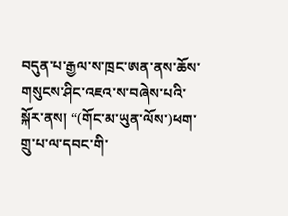བདུན་པ་རྒྱལ་ས་ཁྲང་ཨན་ནས་ཆོས་གསུངས་ཤིང་འཇའ་ས་བཞེས་པའི་སྐོར་ནས། “(གོང་མ་ཡུན་ལོས་)ཕག་གྲུ་པ་ལ་དབང་གི་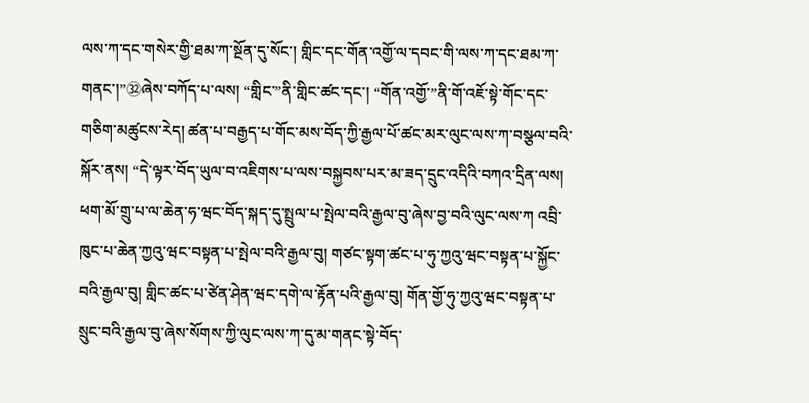ལས་ཀ་དང་གསེར་གྱི་ཐམ་ཀ་སྔོན་དུ་སོང་། གླིང་དང་གོན་འགྱོ་ལ་དབང་གི་ལས་ཀ་དང་ཐམ་ཀ་གནང་།”㉜ཞེས་བཀོད་པ་ལས། “གླིང་”ནི་གླིང་ཚང་དང་། “གོན་འགྱོ་”ནི་གོ་འཇོ་སྟེ་གོང་དང་གཅིག་མཚུངས་རེད། ཚན་པ་བརྒྱད་པ་གོང་མས་བོད་ཀྱི་རྒྱལ་པོ་ཚང་མར་ལུང་ལས་ཀ་བསྩལ་བའི་སྐོར་ནས། “དེ་ལྟར་བོད་ཡུལ་བ་འཇིགས་པ་ལས་བསྐྱབས་པར་མ་ཟད་དྲུང་འདིའི་བཀའ་དྲིན་ལས། ཕག་མོ་གྲུ་པ་ལ་ཆེན་ཧ་ཝང་བོད་སྐད་དུ་སྤྲུལ་པ་སྤེལ་བའི་རྒྱལ་བུ་ཞེས་བྱ་བའི་ལུང་ལས་ཀ འབྲི་ཁུང་པ་ཆེན་ཀྱའུ་ཝང་བསྟན་པ་སྤེལ་བའི་རྒྱལ་བུ། གཙང་སྟག་ཚང་པ་ཧུ་ཀྱའུ་ཝང་བསྟན་པ་སྐྱོང་བའི་རྒྱལ་བུ། གླིང་ཚང་པ་ཙེན་ཤེན་ཝང་དགེ་ལ་རྟོན་པའི་རྒྱལ་བུ། གོན་གྱོ་ཧུ་ཀྱའུ་ཝང་བསྟན་པ་སྲུང་བའི་རྒྱལ་བུ་ཞེས་སོགས་ཀྱི་ལུང་ལས་ཀ་དུ་མ་གནང་སྟེ་བོད་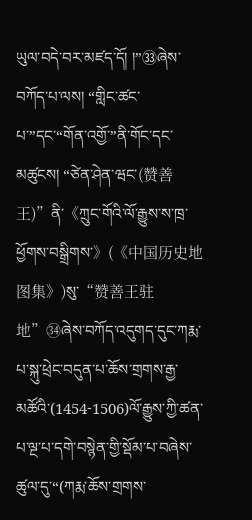ཡུལ་བདེ་བར་མཛད་དོ། །”㉝ཞེས་བཀོད་པ་ལས། “གླིང་ཚང་པ་”དང་“གོན་འགྱོ་”ནི་གོང་དང་མཚུངས། “ཙེན་ཤེན་ཝང་(赞善王)”ནི་《ཀྲུང་གོའི་ལོ་རྒྱུས་ས་ཁྲ་ཕྱོགས་བསྒྲིགས་》(《中国历史地图集》)སུ་“赞善王驻地”㉞ཞེས་བཀོད་འདུགད་དུང་ཀརྨ་པ་སྐུ་ཕྲེང་བདུན་པ་ཆོས་གྲགས་རྒྱ་མཚོའི་(1454-1506)ལོ་རྒྱུས་ཀྱི་ཚན་པ་ལྔ་པ་དགེ་བསྙེན་གྱི་སྡོམ་པ་བཞེས་ཚུལ་དུ་“(ཀརྨ་ཆོས་གྲགས་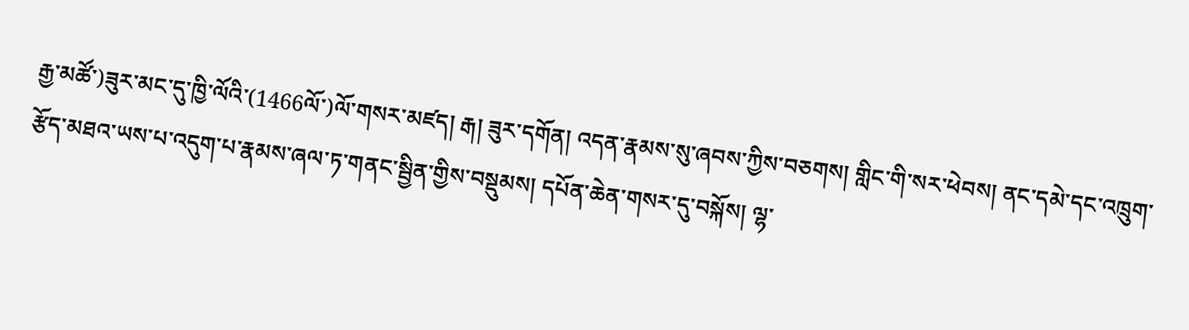རྒྱ་མཚོ་)ཟུར་མང་དུ་ཁྱི་ལོའི་(1466ལོ་)ལོ་གསར་མཛད། རྒ། ཟུར་དགོན། འདན་རྣམས་སུ་ཞབས་ཀྱིས་བཅགས། གླིང་གི་སར་ཕེབས། ནང་དམེ་དང་འཁྲུག་རྩོད་མཐའ་ཡས་པ་འདུག་པ་རྣམས་ཞལ་ཏ་གནང་སྦྱིན་གྱིས་བསྡུམས། དཔོན་ཆེན་གསར་དུ་བསྐོས། ལྷ་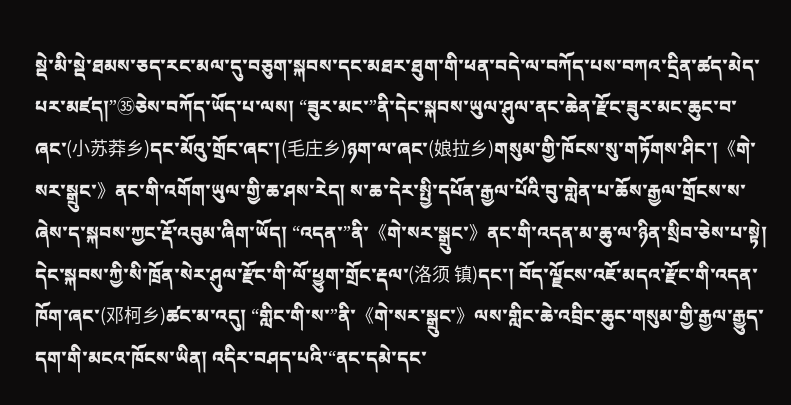སྡེ་མི་སྡེ་ཐམས་ཅད་རང་མལ་དུ་བཅུག་སྐབས་དང་མཐར་ཐུག་གི་ཕན་བདེ་ལ་བཀོད་པས་བཀའ་དྲིན་ཚད་མེད་པར་མཛད།”㉟ཅེས་བཀོད་ཡོད་པ་ལས། “ཟུར་མང་”ནི་དེང་སྐབས་ཡུལ་ཤུལ་ནང་ཆེན་རྫོང་ཟུར་མང་ཆུང་བ་ཞང་(小苏莽乡)དང་མོའུ་གྲོང་ཞང་།(毛庄乡)ཉག་ལ་ཞང་(娘拉乡)གསུམ་གྱི་ཁོངས་སུ་གཏོགས་ཤིང་།《གེ་སར་སྒྲུང་》ནང་གི་འགོག་ཡུལ་གྱི་ཆ་ཤས་རེད། ས་ཆ་དེར་སྤྱི་དཔོན་རྒྱལ་པོའི་བུ་གླེན་པ་ཆོས་རྒྱལ་གྲོངས་ས་ཞེས་ད་སྐབས་ཀྱང་རྡོ་འབུམ་ཞིག་ཡོད། “འདན་”ནི་《གེ་སར་སྒྲུང་》ནང་གི་འདན་མ་ཆུ་ལ་ཉིན་སྲིབ་ཅེས་པ་སྟེ། དེང་སྐབས་ཀྱི་སི་ཁྲོན་སེར་ཤུལ་རྫོང་གི་ལོ་ཕྱུག་གྲོང་རྡལ་(洛须 镇)དང་། བོད་ལྗོངས་འཇོ་མདའ་རྫོང་གི་འདན་ཁོག་ཞང་(邓柯乡)ཚང་མ་འདུ། “གླིང་གི་ས་”ནི་《གེ་སར་སྒྲུང་》ལས་གླིང་ཆེ་འབྲིང་ཆུང་གསུམ་གྱི་རྒྱལ་རྒྱུད་དག་གི་མངའ་ཁོངས་ཡིན། འདིར་བཤད་པའི་“ནང་དམེ་དང་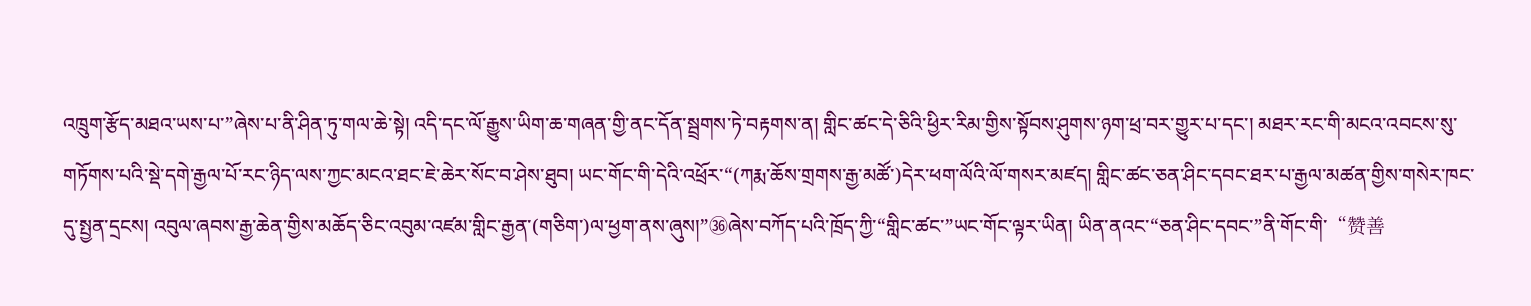འཁྲུག་རྩོད་མཐའ་ཡས་པ་”ཞེས་པ་ནི་ཤིན་ཏུ་གལ་ཆེ་སྟེ། འདི་དང་ལོ་རྒྱུས་ཡིག་ཆ་གཞན་གྱི་ནང་དོན་སྦྲགས་ཏེ་བརྟགས་ན། གླིང་ཚང་དེ་ཅིའི་ཕྱིར་རིམ་གྱིས་སྟོབས་ཤུགས་ཉག་ཕྲ་བར་གྱུར་པ་དང་། མཐར་རང་གི་མངའ་འབངས་སུ་གཏོགས་པའི་སྡེ་དགེ་རྒྱལ་པོ་རང་ཉིད་ལས་ཀྱང་མངའ་ཐང་ཇེ་ཆེར་སོང་བ་ཤེས་ཐུབ། ཡང་གོང་གི་དེའི་འཕྲོར་“(ཀརྨ་ཆོས་གྲགས་རྒྱ་མཚོ་)དེར་ཕག་ལོའི་ལོ་གསར་མཛད། གླིང་ཚང་ཅན་ཤིང་དབང་ཐར་པ་རྒྱལ་མཚན་གྱིས་གསེར་ཁང་དུ་སྤྱན་དྲངས། འབུལ་ཞབས་རྒྱ་ཆེན་གྱིས་མཆོད་ཅིང་འབུམ་འཛམ་གླིང་རྒྱན་(གཅིག་)ལ་ཕྱག་ནས་ཞུས།”㊱ཞེས་བཀོད་པའི་ཁྲོད་ཀྱི་“གླིང་ཚང་”ཡང་གོང་ལྟར་ཡིན། ཡིན་ནའང་“ཅན་ཤིང་དབང་”ནི་གོང་གི་“赞善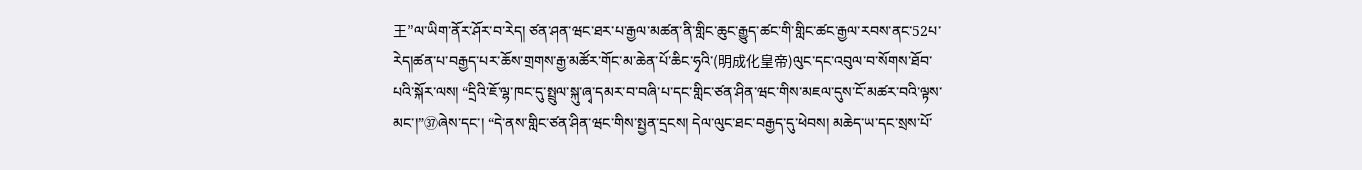王”ལ་ཡིག་ནོར་ཤོར་བ་རེད། ཙན་ཤན་ཝང་ཐར་པ་རྒྱལ་མཚན་ནི་གླིང་ཆུང་རྒྱུད་ཚང་གི་གླིང་ཚང་རྒྱལ་རབས་ནང་52པ་རེད།ཚན་པ་བརྒྱད་པར་ཆོས་གྲགས་རྒྱ་མཚོར་གོང་མ་ཆེན་པོ་ཆིང་ཧྭའི་(明成化皇帝)ལུང་དང་འབུལ་བ་སོགས་ཐོབ་པའི་སྐོར་ལས། “དྲིའི་ཇོ་ལྷ་ཁང་དུ་སྤྲུལ་སྐུ་ཞྭ་དམར་བ་བཞི་པ་དང་གླིང་ཙན་ཤིན་ཝང་གིས་མཇལ་དུས་ངོ་མཚར་བའི་ལྟས་མང་།”㊲ཞེས་དང་། “དེ་ནས་གླིང་ཙན་ཤིན་ཝང་གིས་སྤྱན་དྲངས། དེལ་ལུང་ཐང་བརྒྱད་དུ་ཕེབས། མཆེད་ཡ་དང་སྲས་པོ་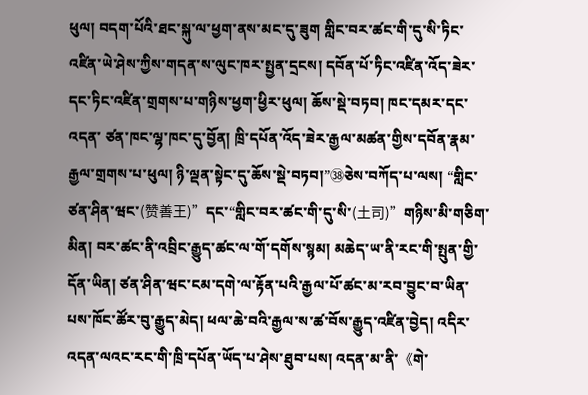ཕུལ། བདག་པོའི་ཐང་སྐུ་ལ་ཕྱག་ནས་མང་དུ་ཟུག གླིང་བར་ཚང་གི་དུ་སི་ཏིང་འཛིན་ཡེ་ཤེས་ཀྱིས་གདན་ས་ལུང་ཁར་སྤྱན་དྲངས། དབོན་པོ་ཏིང་འཛིན་འོད་ཟེར་དང་ཏིང་འཛིན་གྲགས་པ་གཉིས་ཕྱག་ཕྱིར་ཕུལ། ཆོས་སྡེ་བཏབ། ཁང་དམར་དང་འདན་ ཙན་ཁང་ལྷ་ཁང་དུ་བྱོན། ཁྲི་དཔོན་འོད་ཟེར་རྒྱལ་མཚན་གྱིས་དབོན་རྣམ་རྒྱལ་གྲགས་པ་ཕུལ། ཉི་ལྡན་སྟེང་དུ་ཆོས་སྡེ་བཏབ།”㊳ཅེས་བཀོད་པ་ལས། “གླིང་ཙན་ཤིན་ཝང་(赞善王)”དང་“གླིང་བར་ཚང་གི་དུ་སི་(土司)”གཉིས་མི་གཅིག་མིན། བར་ཚང་ནི་འབྲིང་རྒྱུད་ཚང་ལ་གོ་དགོས་སྙམ། མཆེད་ཡ་ནི་རང་གི་སྤུན་གྱི་དོན་ཡིན། ཙན་ཤིན་ཝང་ངམ་དགེ་ལ་རྟོན་པའི་རྒྱལ་པོ་ཚང་མ་རབ་བྱུང་བ་ཡིན་པས་ཁོང་ཚོར་བུ་རྒྱུད་མེད། ཕལ་ཆེ་བའི་རྒྱལ་ས་ཚ་བོས་རྒྱུད་འཛིན་བྱེད། འདིར་འདན་ལའང་རང་གི་ཁྲི་དཔོན་ཡོད་པ་ཤེས་ཐུབ་པས། འདན་མ་ནི་《གེ་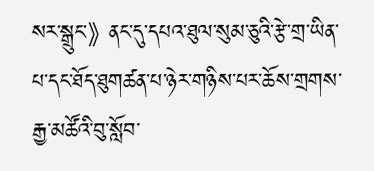སར་སྒྲུང་》 ནང་དུ་དཔའ་ཐུལ་སུམ་ཅུའི་རྩེ་གྲ་ཡིན་པ་དང་ཐོད་ཐུགཚན་པ་ཉེར་གཉིས་པར་ཆོས་གྲགས་རྒྱ་མཚོའི་བུ་སློབ་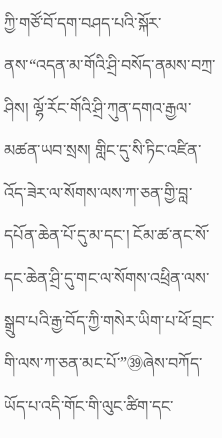ཀྱི་གཙོ་བོ་དག་བཤད་པའི་སྐོར་ནས་“འདན་མ་གོའི་ཤྲི་བསོད་ནམས་བཀྲ་ཤིས། ལྷོ་རོང་གོའི་ཤྲི་ཀུན་དགའ་རྒྱལ་མཚན་ཡབ་སྲས། གླིང་དུ་སི་ཏིང་འཛིན་འོད་ཟེར་ལ་སོགས་ལས་ཀ་ཅན་གྱི་བླ་དཔོན་ཆེན་པོ་དུ་མ་དང་། ངོམ་ཚ་ནང་སོ་དང་ཆེན་ཤྲི་དུ་གང་ལ་སོགས་འཕྲིན་ལས་སྒྲུབ་པའི་རྒྱ་བོད་ཀྱི་གསེར་ཡིག་པ་ཕོ་བྲང་གི་ལས་ཀ་ཅན་མང་པོ་”㊴ཞེས་བཀོད་ཡོད་པ་འདི་གོང་གི་ལུང་ཚིག་དང་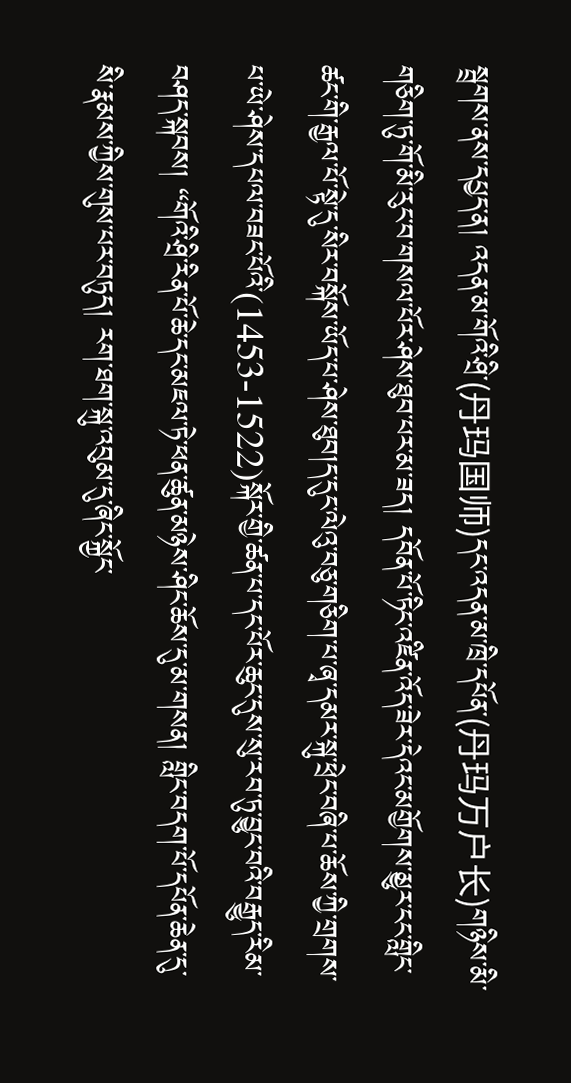སྦྲགས་ནས་དཔྱད་ན། འདན་མ་གོའི་ཤྲི་(丹玛国师)དང་འདན་མ་ཁྲི་དཔོན་(丹玛万户长)གཉིས་མི་གཅིག་ཏུ་གོ་མི་རུང་བ་གསལ་པོར་ཤེས་ཐུབ་པར་མ་ཟད། དབོན་པོ་ཏིང་འཛིན་འོད་ཟེར་དེའང་མགྱོགས་མྱུར་ངང་གླིང་ཚང་གི་རྒྱལ་པོ་སྟེ་དུ་སིར་བསྐོས་ཡོད་པ་ཤེས་ཐུབ།ད་དུང་ལེའུ་བཅུ་གཅིག་པ་ཞྭ་དམར་སྐུ་ཕྲེང་བཞི་པ་ཆོས་ཀྱི་གྲགས་པ་ཡེ་ཤེས་དཔལ་བཟང་པོའི་(1453-1522)སྐོར་གྱི་ཚན་པ་དང་པོར་ཆུང་དུས་སུ་རབ་ཏུ་བྱུང་བའི་བརྒྱུད་རིམ་བཤད་སྐབས། “གོའི་ཤྲི་རིན་པོ་ཆེ་དང་མཇལ་ཏེ་ཕན་ཚུན་མཉེས་ཤིང་ཆོས་དུ་མ་གསན། གླིང་བདག་པོ་དཔོན་ཆེན་དུ་སི་རྣམས་ཀྱིས་གུས་པར་བཏུད། རག་ཐག་སྐུ་འབུམ་དུ་ཞིང་སྐྱོང་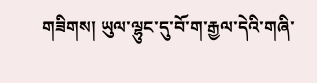གཟིགས། ཡུལ་ལྷུང་དུ་བོ་ག་རྒྱལ་དེའི་གཞི་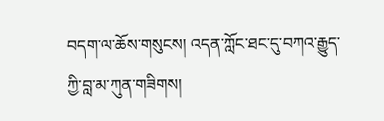བདག་ལ་ཆོས་གསུངས། འདན་ཀློང་ཐང་དུ་བཀའ་རྒྱུད་ཀྱི་བླ་མ་ཀུན་གཟིགས།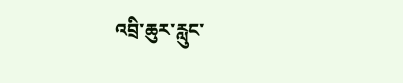འབྲི་ཆུར་རླུང་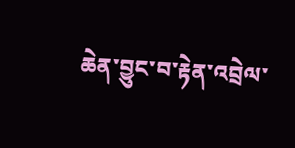ཆེན་བྱུང་བ་རྟེན་འབྲེལ་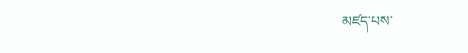མཛད་པས་